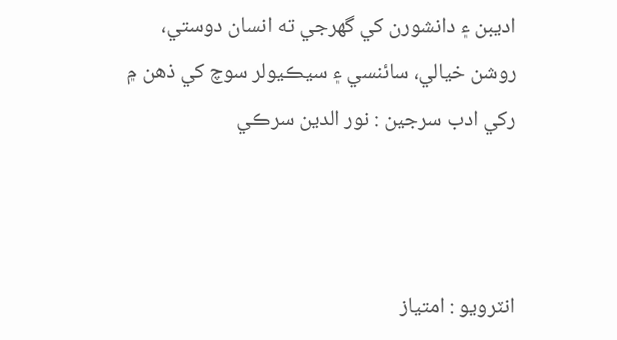اديبن ۽ دانشورن کي گهرجي ته انسان دوستي، روشن خيالي، سائنسي ۽ سيڪيولر سوچ کي ذهن ۾ رکي ادب سرجين : نور الدين سرڪي



انٽرويو : امتياز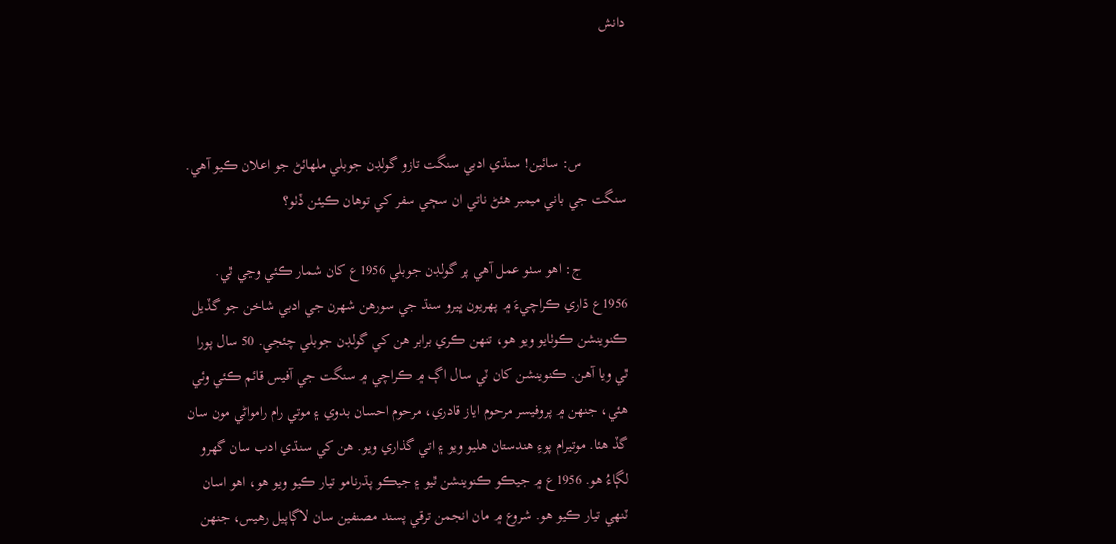دانش



            س: سائين! سنڌي ادبي سنگت تازو گولڊن جوبلي ملهائڻ جو اعلان ڪيو آهي. سنگت جي باني ميمبر هئڻ ناتي ان سڄي سفر کي توهان ڪيئن ڏٺو؟

            ج: اهو سٺو عمل آهي پر گولڊن جوبلي 1956ع کان شمار ڪئي وڃي ٿي. 1956ع ڌاري ڪراچيءَ ۾ پهريون ڀيرو سنڌ جي سورهن شهرن جي ادبي شاخن جو گڏيل ڪنوينشن ڪوٺايو ويو هو، تنهن ڪري برابر هن کي گولڊن جوبلي چئجي. 50 سال پورا ٿي ويا آهن. ڪنوينشن کان ٽي سال اڳ ۾ ڪراچي ۾ سنگت جي آفيس قائم ڪئي وئي هئي، جنهن ۾ پروفيسر مرحوم اياز قادري، مرحوم احسان بدوي ۽ موتي رام رامواڻي مون سان گڏ هئا. موتيرام پوءِ هندستان هليو ويو ۽ اتي گذاري ويو. هن کي سنڌي ادب سان گهرو لڳاءُ هو. 1956ع ۾ جيڪو ڪنوينشن ٿيو ۽ جيڪو پڌرنامو تيار ڪيو ويو هو، اهو اسان ٽنهي تيار ڪيو هو. شروع ۾ مان انجمن ترقي پسند مصنفين سان لاڳاپيل رهيس، جنهن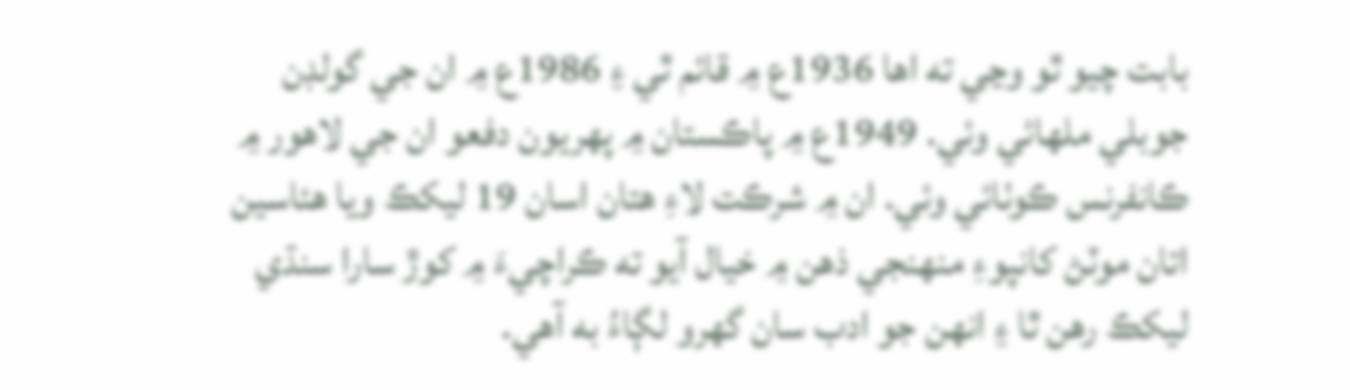بابت چيو ٿو وڃي ته اها 1936ع ۾ قائم ٿي ۽ 1986ع ۾ ان جي گولڊن جوبلي ملهائي وئي. 1949ع ۾ پاڪستان ۾ پهريون دفعو ان جي لاهور ۾ ڪانفرنس ڪوٺائي وئي. ان ۾ شرڪت لاءِ هتان اسان 19 ليکڪ ويا هئاسين اتان موٽڻ کانپوءِ منهنجي ذهن ۾ خيال آيو ته ڪراچيءَ ۾ کوڙ سارا سنڌي ليکڪ رهن ٿا ۽ انهن جو ادب سان گهرو لڳاءُ به آهي.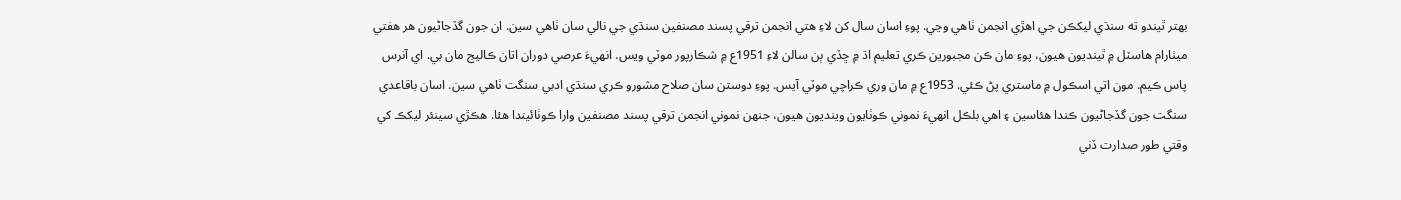بهتر ٿيندو ته سنڌي ليکڪن جي اهڙي انجمن ٺاهي وڃي. پوءِ اسان سال کن لاءِ هتي انجمن ترقي پسند مصنفين سنڌي جي نالي سان ٺاهي سين. ان جون گڏجاڻيون هر هفتي ميٺارام هاسٽل ۾ ٿينديون هيون، پوءِ مان ڪن مجبورين ڪري تعليم اڌ ۾ ڇڏي ٻن سالن لاءِ 1951ع ۾ شڪارپور موٽي ويس. انهيءَ عرصي دوران اتان ڪاليج مان بي. اي آنرس پاس ڪيم. مون اتي اسڪول ۾ ماستري پڻ ڪئي. 1953ع ۾ مان وري ڪراچي موٽي آيس. پوءِ دوستن سان صلاح مشورو ڪري سنڌي ادبي سنگت ٺاهي سين. اسان باقاعدي سنگت جون گڏجاڻيون ڪندا هئاسين ۽ اهي بلڪل انهيءَ نموني ڪوٺايون وينديون هيون، جنهن نموني انجمن ترقي پسند مصنفين وارا ڪوٺائيندا هئا. هڪڙي سينئر ليکڪ کي وقتي طور صدارت ڏني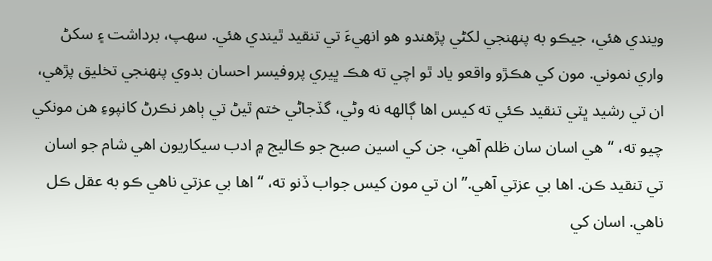ويندي هئي، جيڪو به پنهنجي لکڻي پڙهندو هو انهيءَ تي تنقيد ٿيندي هئي. سهپ، برداشت ۽ سکڻ واري نموني. مون کي هڪڙو واقعو ياد ٿو اچي ته هڪ ڀيري پروفيسر احسان بدوي پنهنجي تخليق پڙهي، ان تي رشيد ڀٽي تنقيد ڪئي ته کيس اها ڳالهه نه وڻي، گڏجاڻي ختم ٿيڻ تي ٻاهر نڪرڻ کانپوءِ هن مونکي چيو ته، “هي اسان سان ظلم آهي، جن کي اسين صبح جو ڪاليج ۾ ادب سيکاريون اهي شام جو اسان تي تنقيد ڪن. اها بي عزتي آهي.” ان تي مون کيس جواب ڏنو ته، “اها بي عزتي ناهي ڪو به عقل ڪل ناهي. اسان کي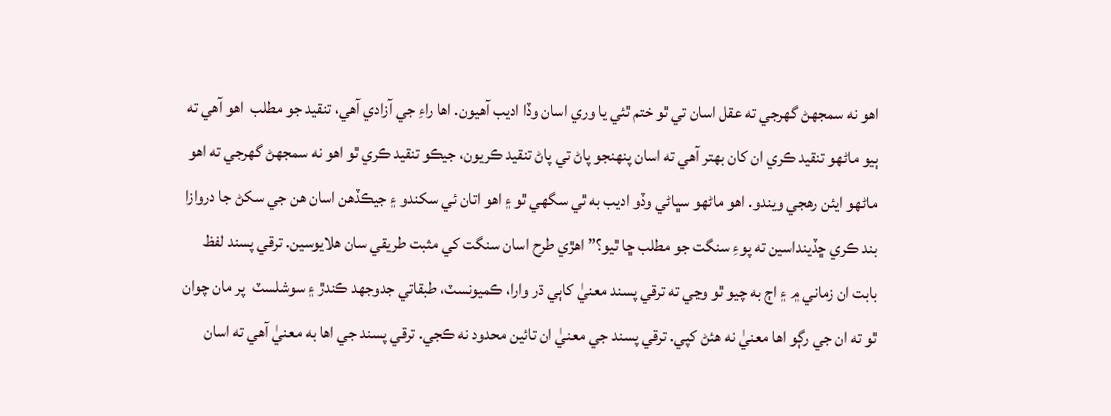اهو نه سمجهڻ گهرجي ته عقل اسان تي ٿو ختم ٿئي يا وري اسان وڏا اديب آهيون. اها راءِ جي آزادي آهي، تنقيد جو مطلب  اهو آهي ته ٻيو ماڻهو تنقيد ڪري ان کان بهتر آهي ته اسان پنهنجو پاڻ تي پاڻ تنقيد ڪريون، جيڪو تنقيد ڪري ٿو اهو نه سمجهڻ گهرجي ته اهو ماڻهو ايئن رهجي ويندو. اهو ماڻهو سڀاڻي وڏو اديب به ٿي سگهي ٿو ۽ اهو اتان ئي سکندو ۽ جيڪڏهن اسان هن جي سکڻ جا دروازا بند ڪري ڇڏينداسين ته پوءِ سنگت جو مطلب ڇا ٿيو؟” اهڙي طرح اسان سنگت کي مثبت طريقي سان هلايوسين. ترقي پسند لفظ بابت ان زماني ۾ ۽ اڄ به چيو ٿو وڃي ته ترقي پسند معنيٰ کاٻي ڌر وارا، ڪميونسٽ، طبقاتي جدوجهد ڪندڙ ۽ سوشلسٽ  پر مان چوان ٿو ته ان جي رڳو اها معنيٰ نه هئڻ کپي. ترقي پسند جي معنيٰ ان تائين محدود نه ڪجي. ترقي پسند جي اها به معنيٰ آهي ته اسان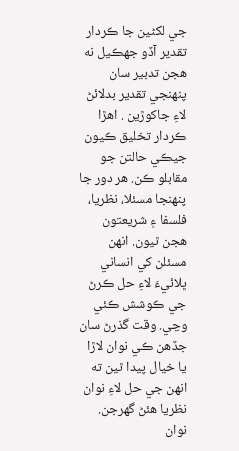جي لکڻين جا ڪردار تقدير آڏو جهڪيل نه هجن تدبير سان پنهنجي تقدير بدلائڻ لاءِ جاکوڙين . اهڙا ڪردار تخليق ڪيون جيڪي حالتن جو مقابلو ڪن. هر دور جا پنهنجا مسئلا، نظريا، فلسفا ۽ شريعتون هجن ٿيون. انهن مسئلن کي انساني ڀلائيءَ لاءِ حل ڪرڻ جي ڪوشش ڪئي وڃي. وقت گذرڻ سان جڏهن ڪي نوان لاڙا يا خيال پيدا ٿين ته انهن جي حل لاءِ نوان نظريا هئڻ گهرجن. نوان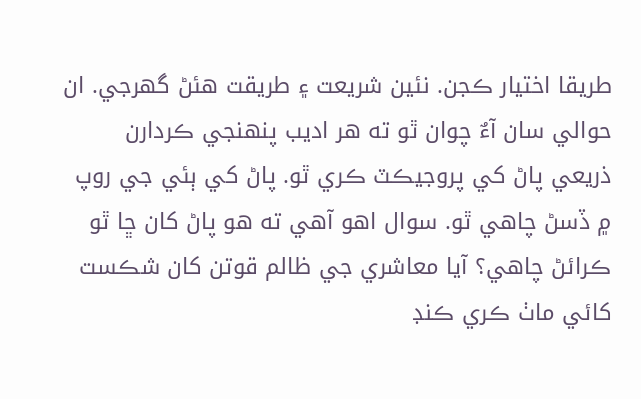طريقا اختيار ڪجن. نئين شريعت ۽ طريقت هئڻ گهرجي. ان حوالي سان آءٌ چوان ٿو ته هر اديب پنهنجي ڪردارن ذريعي پاڻ کي پروجيڪٽ ڪري ٿو. پاڻ کي ٻئي جي روپ ۾ ڏسڻ چاهي ٿو. سوال اهو آهي ته هو پاڻ کان ڇا ٿو ڪرائڻ چاهي؟ آيا معاشري جي ظالم قوتن کان شڪست کائي ماٺ ڪري ڪنڊ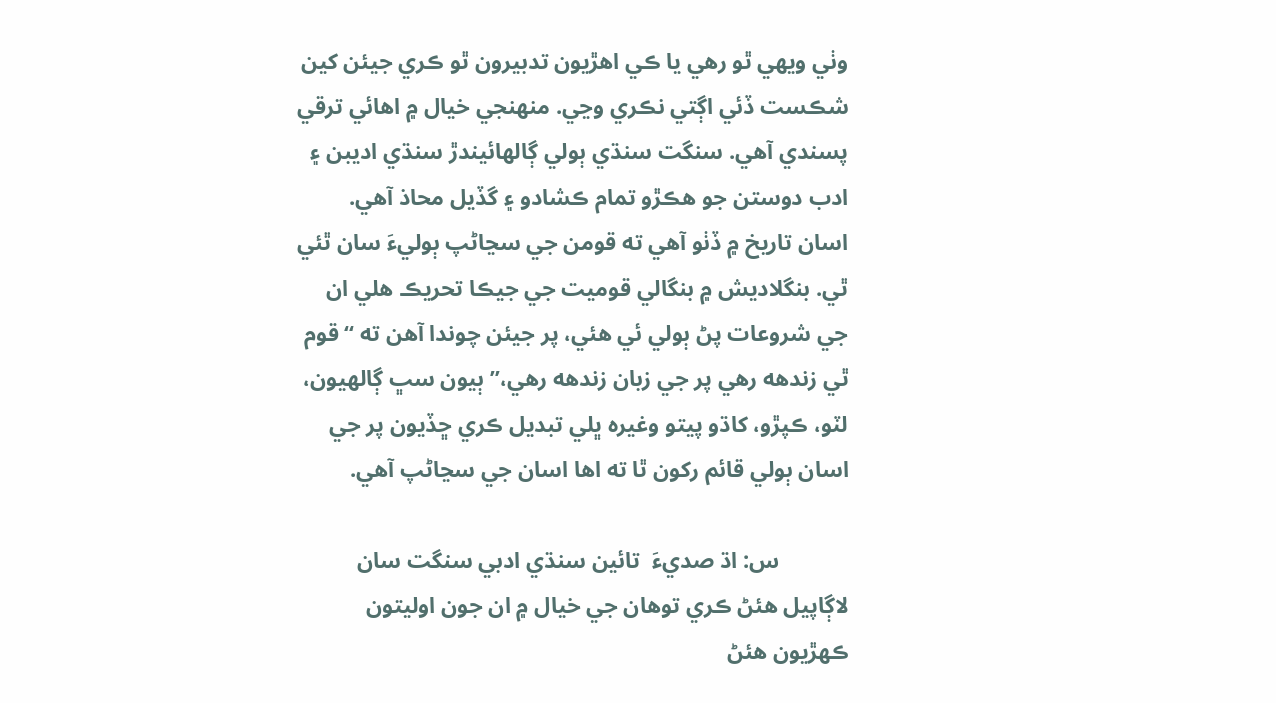وٺي ويهي ٿو رهي يا ڪي اهڙيون تدبيرون ٿو ڪري جيئن کين شڪست ڏئي اڳتي نڪري وڃي. منهنجي خيال ۾ اهائي ترقي پسندي آهي. سنگت سنڌي ٻولي ڳالهائيندڙ سنڌي اديبن ۽ ادب دوستن جو هڪڙو تمام ڪشادو ۽ گڏيل محاذ آهي. اسان تاريخ ۾ ڏٺو آهي ته قومن جي سڃاڻپ ٻوليءَ سان ٿئي ٿي. بنگلاديش ۾ بنگالي قوميت جي جيڪا تحريڪ هلي ان جي شروعات پڻ ٻولي ئي هئي، پر جيئن چوندا آهن ته “ قوم ٿي زندهه رهي پر جي زبان زندهه رهي،” ٻيون سڀ ڳالهيون، لٽو، ڪپڙو، کاڌو پيتو وغيره ڀلي تبديل ڪري ڇڏيون پر جي اسان ٻولي قائم رکون ٿا ته اها اسان جي سڃاڻپ آهي.

            س: اڌ صديءَ  تائين سنڌي ادبي سنگت سان لاڳاپيل هئڻ ڪري توهان جي خيال ۾ ان جون اوليتون ڪهڙيون هئڻ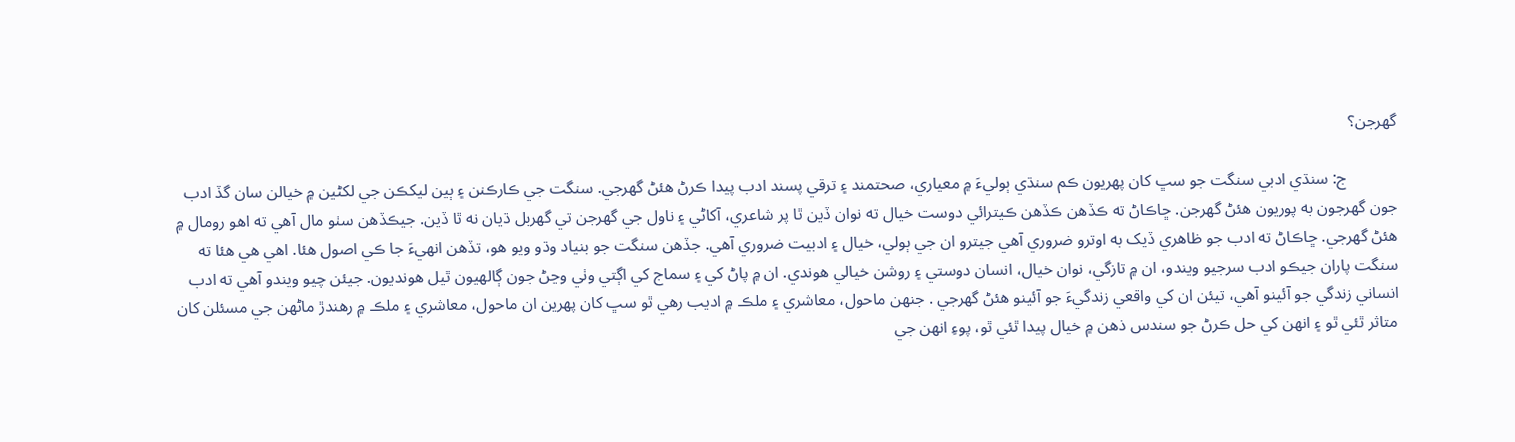گهرجن؟

            ج: سنڌي ادبي سنگت جو سڀ کان پهريون ڪم سنڌي ٻوليءَ ۾ معياري، صحتمند ۽ ترقي پسند ادب پيدا ڪرڻ هئڻ گهرجي. سنگت جي ڪارڪنن ۽ ٻين ليکڪن جي لکڻين ۾ خيالن سان گڏ ادب جون گهرجون به پوريون هئڻ گهرجن. ڇاڪاڻ ته ڪڏهن ڪڏهن ڪيترائي دوست خيال ته نوان ڏين ٿا پر شاعري، آکاڻي ۽ ناول جي گهرجن تي گهربل ڌيان نه ٿا ڏين. جيڪڏهن سٺو مال آهي ته اهو رومال ۾ هئڻ گهرجي. ڇاڪاڻ ته ادب جو ظاهري ڏيک به اوترو ضروري آهي جيترو ان جي ٻولي، خيال ۽ ادبيت ضروري آهي. جڏهن سنگت جو بنياد وڌو ويو هو، تڏهن انهيءَ جا ڪي اصول هئا. اهي هي هئا ته سنگت پاران جيڪو ادب سرجيو ويندو، ان ۾ تازگي، نوان خيال، انسان دوستي ۽ روشن خيالي هوندي. ان ۾ پاڻ کي ۽ سماج کي اڳتي وٺي وڃڻ جون ڳالهيون ٿيل هونديون. جيئن چيو ويندو آهي ته ادب انساني زندگي جو آئينو آهي، تيئن ان کي واقعي زندگيءَ جو آئينو هئڻ گهرجي . جنهن ماحول، معاشري ۽ ملڪ ۾ اديب رهي ٿو سڀ کان پهرين ان ماحول، معاشري ۽ ملڪ ۾ رهندڙ ماڻهن جي مسئلن کان متاثر ٿئي ٿو ۽ انهن کي حل ڪرڻ جو سندس ذهن ۾ خيال پيدا ٿئي ٿو، پوءِ انهن جي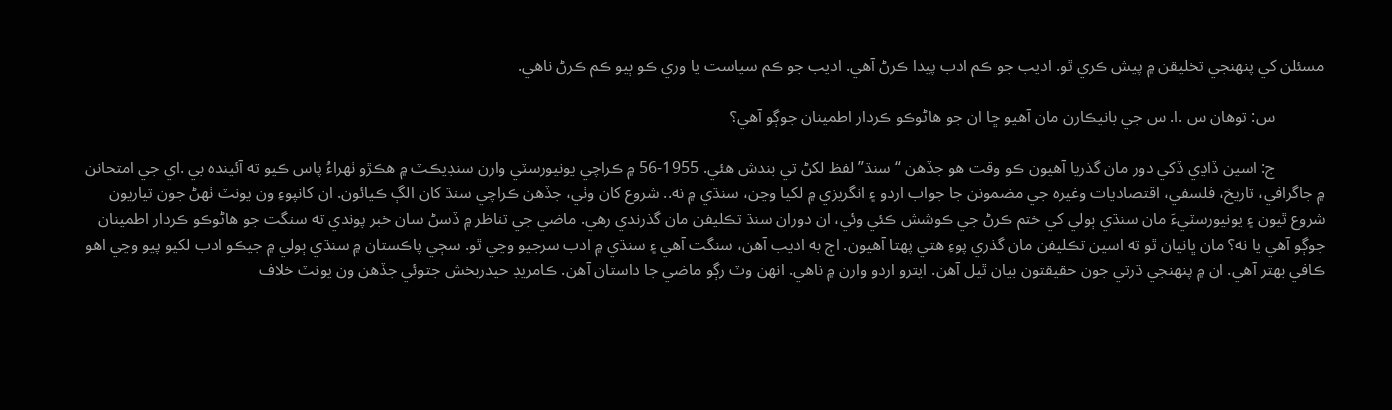مسئلن کي پنهنجي تخليقن ۾ پيش ڪري ٿو. اديب جو ڪم ادب پيدا ڪرڻ آهي. اديب جو ڪم سياست يا وري ڪو ٻيو ڪم ڪرڻ ناهي.

            س: توهان س .ا. س جي بانيڪارن مان آهيو ڇا ان جو هاڻوڪو ڪردار اطمينان جوڳو آهي؟

            ج: اسين ڏاڍي ڏکي دور مان گذريا آهيون ڪو وقت هو جڏهن “سنڌ” لفظ لکڻ تي بندش هئي. 1955-56 ۾ ڪراچي يونيورسٽي وارن سنڊيڪٽ ۾ هڪڙو ٺهراءُ پاس ڪيو ته آئينده بي .اي جي امتحانن ۾ جاگرافي، تاريخ، فلسفي، اقتصاديات وغيره جي مضمونن جا جواب اردو ۽ انگريزي ۾ لکيا وڃن، سنڌي ۾ نه.. شروع کان وٺي، جڏهن ڪراچي سنڌ کان الڳ ڪيائون. ان کانپوءِ ون يونٽ ٺهڻ جون تياريون شروع ٿيون ۽ يونيورسٽيءَ مان سنڌي ٻولي کي ختم ڪرڻ جي ڪوشش ڪئي وئي، ان دوران سنڌ تڪليفن مان گذرندي رهي. ماضي جي تناظر ۾ ڏسڻ سان خبر پوندي ته سنگت جو هاڻوڪو ڪردار اطمينان جوڳو آهي يا نه؟ مان ڀانيان ٿو ته اسين تڪليفن مان گذري پوءِ هتي پهتا آهيون. اڄ به اديب آهن، سنگت آهي ۽ سنڌي ۾ ادب سرجيو وڃي ٿو. سڄي پاڪستان ۾ سنڌي ٻولي ۾ جيڪو ادب لکيو پيو وڃي اهو ڪافي بهتر آهي. ان ۾ پنهنجي ڌرتي جون حقيقتون بيان ٿيل آهن. ايترو اردو وارن ۾ ناهي. انهن وٽ رڳو ماضي جا داستان آهن. ڪامريڊ حيدربخش جتوئي جڏهن ون يونٽ خلاف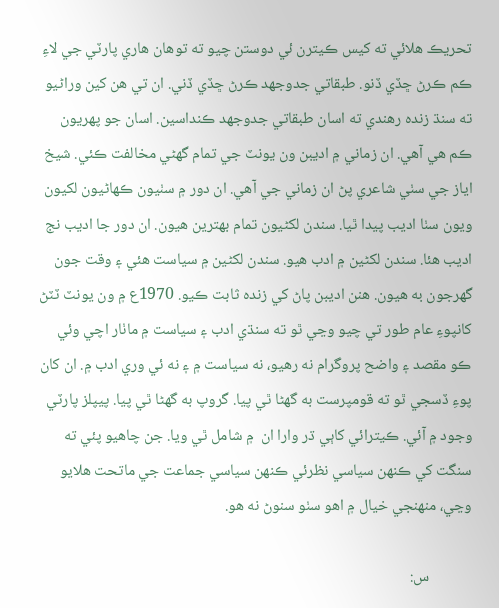تحريڪ هلائي ته کيس ڪيترن ئي دوستن چيو ته توهان هاري پارٽي جي لاءِ ڪم ڪرڻ ڇڏي ڏنو. طبقاتي جدوجهد ڪرڻ ڇڏي ڏني. ان تي هن کين وراڻيو ته سنڌ زنده رهندي ته اسان طبقاتي جدوجهد ڪنداسين. اسان جو پهريون ڪم هي آهي. ان زماني ۾ اديبن ون يونٽ جي تمام گهڻي مخالفت ڪئي. شيخ اياز جي سٺي شاعري پڻ ان زماني جي آهي. ان دور ۾ سٺيون ڪهاڻيون لکيون ويون سٺا اديب پيدا ٿيا. سندن لکڻيون تمام بهترين هيون. ان دور جا اديب نج اديب هئا. سندن لکڻين ۾ ادب هيو. سندن لکڻين ۾ سياست هئي ۽ وقت جون گهرجون به هيون. هنن اديبن پاڻ کي زنده ثابت ڪيو. 1970ع ۾ ون يونٽ ٽٽڻ کانپوءِ عام طور تي چيو وڃي ٿو ته سنڌي ادب ۽ سياست ۾ ماٺار اچي وئي ڪو مقصد ۽ واضح پروگرام نه رهيو، نه سياست ۾ ۽ نه ئي وري ادب ۾. ان کان پوءِ ڏسجي ٿو ته قومپرست به گهڻا ٿي پيا. گروپ به گهڻا ٿي پيا. پيپلز پارٽي وجود ۾ آئي. ڪيترائي کاٻي ڌر وارا ان  ۾ شامل ٿي ويا. جن چاهيو پئي ته سنگت کي ڪنهن سياسي نظرئي ڪنهن سياسي جماعت جي ماتحت هلايو وڃي، منهنجي خيال ۾ اهو سٺو سنوڻ نه هو.

            س: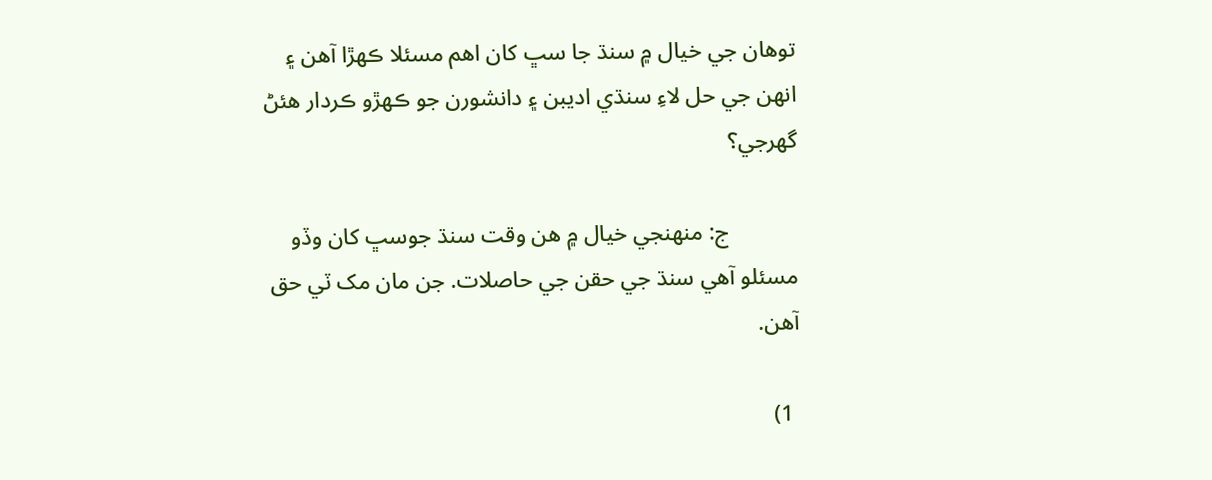توهان جي خيال ۾ سنڌ جا سڀ کان اهم مسئلا ڪهڙا آهن ۽ انهن جي حل لاءِ سنڌي اديبن ۽ دانشورن جو ڪهڙو ڪردار هئڻ گهرجي؟

            ج: منهنجي خيال ۾ هن وقت سنڌ جوسڀ کان وڏو مسئلو آهي سنڌ جي حقن جي حاصلات. جن مان مک ٽي حق آهن.

 1)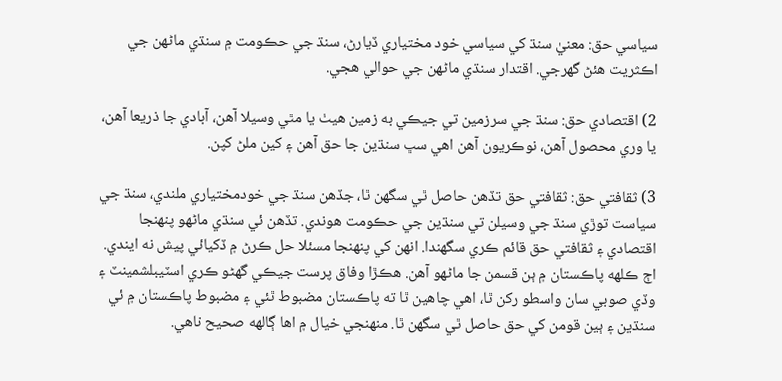سياسي حق: معنيٰ سنڌ کي سياسي خود مختياري ڏيارڻ، سنڌ جي حڪومت ۾ سنڌي ماڻهن جي اڪثريت هئڻ گهرجي. اقتدار سنڌي ماڻهن جي حوالي هجي.

2) اقتصادي حق: سنڌ جي سرزمين تي جيڪي به زمين هيٺ يا مٿي وسيلا آهن، آبادي جا ذريعا آهن، يا وري محصول آهن، نوڪريون آهن اهي سڀ سنڌين جا حق آهن ۽ کين ملڻ کپن.

3) ثقافتي حق: ثقافتي حق تڏهن حاصل ٿي سگهن ٿا، جڏهن سنڌ جي خودمختياري ملندي، سنڌ جي سياست توڙي سنڌ جي وسيلن تي سنڌين جي حڪومت هوندي. تڏهن ئي سنڌي ماڻهو پنهنجا اقتصادي ۽ ثقافتي حق قائم ڪري سگهندا. انهن کي پنهنجا مسئلا حل ڪرڻ ۾ ڏکيائي پيش نه ايندي. اڄ ڪلهه پاڪستان ۾ ٻن قسمن جا ماڻهو آهن. هڪڙا وفاق پرست جيڪي گهڻو ڪري اسٽيبلشمينٽ ۽ وڏي صوبي سان واسطو رکن ٿا، اهي چاهين ٿا ته پاڪستان مضبوط ٿئي ۽ مضبوط پاڪستان ۾ ئي سنڌين ۽ ٻين قومن کي حق حاصل ٿي سگهن ٿا. منهنجي خيال ۾ اها ڳالهه صحيح ناهي.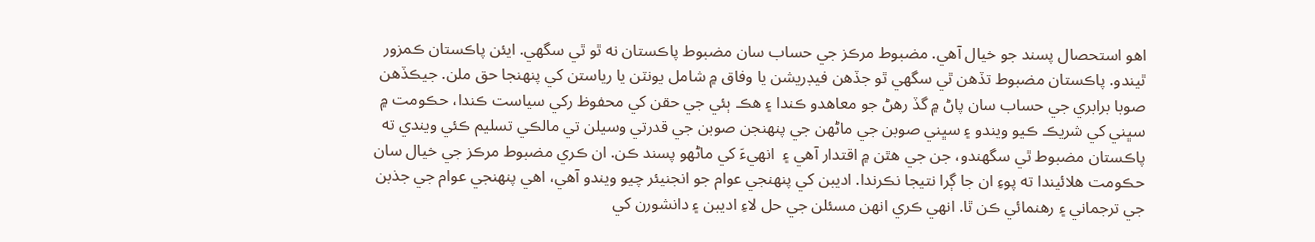اهو استحصال پسند جو خيال آهي. مضبوط مرڪز جي حساب سان مضبوط پاڪستان نه ٿو ٿي سگهي. ايئن پاڪستان ڪمزور ٿيندو. پاڪستان مضبوط تڏهن ٿي سگهي ٿو جڏهن فيڊريشن يا وفاق ۾ شامل يونٽن يا رياستن کي پنهنجا حق ملن. جيڪڏهن صوبا برابري جي حساب سان پاڻ ۾ گڏ رهڻ جو معاهدو ڪندا ۽ هڪ ٻئي جي حقن کي محفوظ رکي سياست ڪندا، حڪومت ۾ سڀني کي شريڪ ڪيو ويندو ۽ سڀني صوبن جي ماڻهن جي پنهنجن صوبن جي قدرتي وسيلن تي مالڪي تسليم ڪئي ويندي ته پاڪستان مضبوط ٿي سگهندو، جن جي هٿن ۾ اقتدار آهي ۽  انهيءَ کي ماڻهو پسند ڪن. ان ڪري مضبوط مرڪز جي خيال سان حڪومت هلائيندا ته پوءِ ان جا ڳرا نتيجا نڪرندا. اديبن کي پنهنجي عوام جو انجنيئر چيو ويندو آهي، اهي پنهنجي عوام جي جذبن جي ترجماني ۽ رهنمائي ڪن ٿا. انهي ڪري انهن مسئلن جي حل لاءِ اديبن ۽ دانشورن کي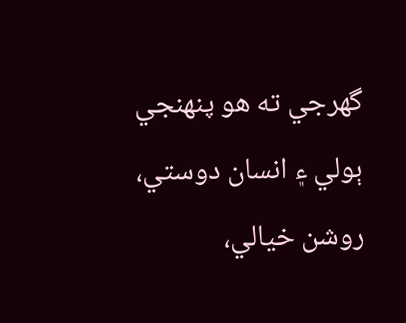گهرجي ته هو پنهنجي ٻولي ۽ انسان دوستي، روشن خيالي،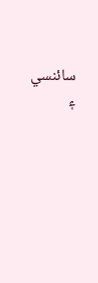سائنسي ۽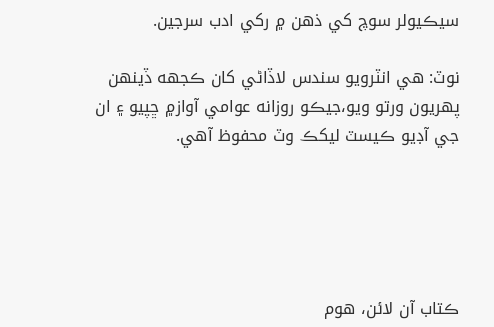سيڪيولر سوچ کي ذهن ۾ رکي ادب سرجين.

نوٽ: هي انٽرويو سندس لاڏاڻي کان ڪجهه ڏينهن پهريون ورتو ويو،جيڪو روزانه عوامي آواز۾ ڇپيو ۽ ان جي آڊيو ڪيسٽ ليکڪ وٽ محفوظ آهي.





ڪتاب آن لائن، هوم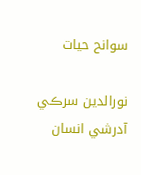سوانح حيات

نورالدين سرڪي آدرشي انسان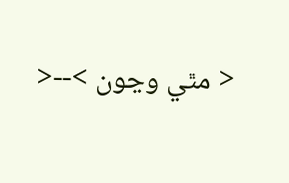< مٿي وڃون >--<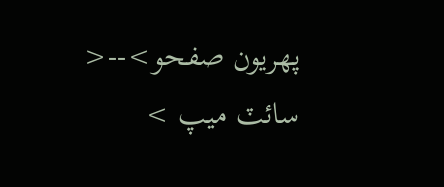پهريون صفحو>--< سائٽ ميپ >